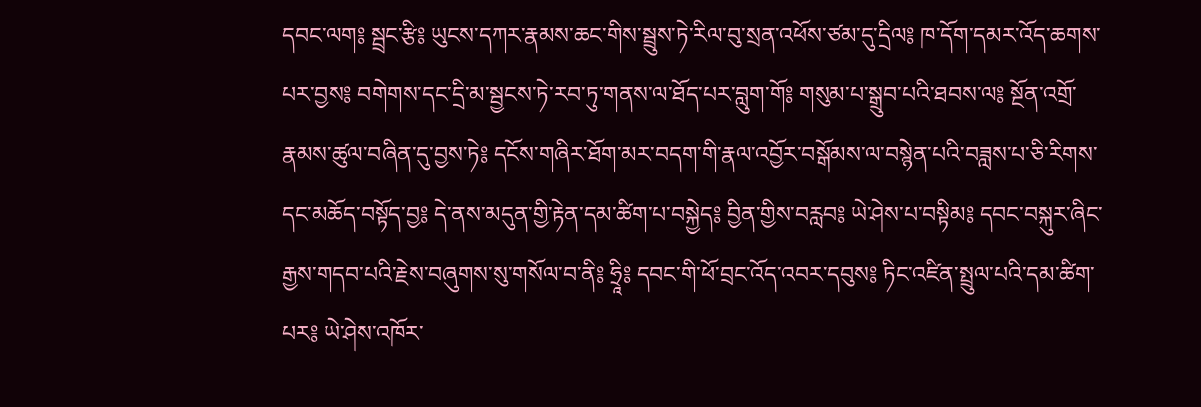དབང་ལག༔ སྦྲང་རྩི༔ ཡུངས་དཀར་རྣམས་ཆང་གིས་སྦྲུས་ཏེ་རིལ་བུ་སྲན་འཕོས་ཙམ་དུ་དྲིལ༔ ཁ་དོག་དམར་འོད་ཆགས་པར་བྱས༔ བགེགས་དང་དྲི་མ་སྦྱངས་ཏེ་རབ་ཏུ་གནས་ལ་ཐོད་པར་བླུག་གོ༔ གསུམ་པ་སྒྲུབ་པའི་ཐབས་ལ༔ སྔོན་འགྲོ་རྣམས་ཚུལ་བཞིན་དུ་བྱས་ཏེ༔ དངོས་གཞིར་ཐོག་མར་བདག་གི་རྣལ་འབྱོར་བསྒོམས་ལ་བསྙེན་པའི་བཟླས་པ་ཅི་རིགས་དང་མཆོད་བསྟོད་བྱ༔ དེ་ནས་མདུན་གྱི་རྟེན་དམ་ཚིག་པ་བསྐྱེད༔ བྱིན་གྱིས་བརླབ༔ ཡེ་ཤེས་པ་བསྟིམ༔ དབང་བསྐུར་ཞིང་རྒྱས་གདབ་པའི་རྗེས་བཞུགས་སུ་གསོལ་བ་ནི༔ ཧྲཱི༔ དབང་གི་ཕོ་བྲང་འོད་འབར་དབུས༔ ཏིང་འཛིན་སྤྲུལ་པའི་དམ་ཚིག་པར༔ ཡེ་ཤེས་འཁོར་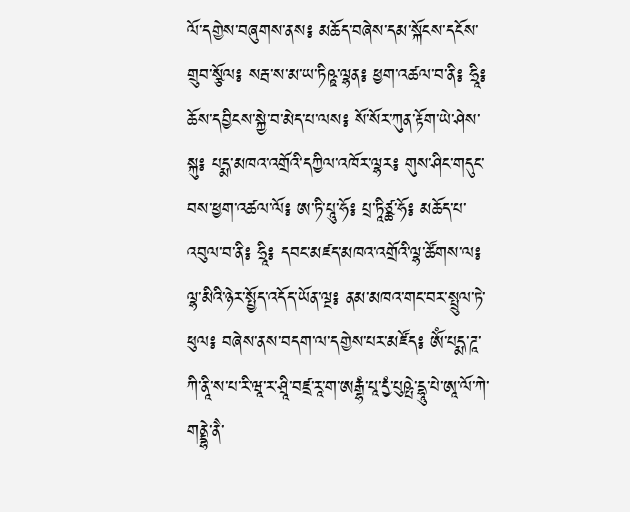ལོ་དགྱེས་བཞུགས་ནས༔ མཆོད་བཞེས་དམ་སྐོངས་དངོས་གྲུབ་སྩོལ༔ སརྦ་ས་མ་ཡ་ཏིཥྛ་ལྷན༔ ཕྱག་འཚལ་བ་ནི༔ ཧྲཱི༔ ཆོས་དབྱིངས་སྐྱེ་བ་མེད་པ་ལས༔ སོ་སོར་ཀུན་རྟོག་ཡེ་ཤེས་སྐུ༔ པདྨ་མཁའ་འགྲོའི་དཀྱིལ་འཁོར་ལྷར༔ གུས་ཤིང་གདུང་བས་ཕྱག་འཚལ་ལོ༔ ཨ་ཏི་པཱུ་ཧོ༔ པྲ་ཏཱིཙྪ་ཧོ༔ མཆོད་པ་འབུལ་བ་ནི༔ ཧྲཱི༔ དབང་མཛད་མཁའ་འགྲོའི་ལྷ་ཚོགས་ལ༔ ལྷ་མིའི་ཉེར་སྤྱོད་འདོད་ཡོན་ལྔ༔ ནམ་མཁའ་གང་བར་སྤྲུལ་ཏེ་ཕུལ༔ བཞེས་ནས་བདག་ལ་དགྱེས་པར་མཛོད༔ ཨོཾ་པདྨ་ཌཱ་ཀི་ནཱི་ས་པ་རི་ཝཱ་ར་ཤྲཱི་བཛྲ་རཱ་ག་ཨརྒྷཾ་པཱ་དྱཾ་པུཥྤེ་དྷཱུ་པེ་ཨཱ་ལོ་ཀེ་གནྡྷེ་ནཻ་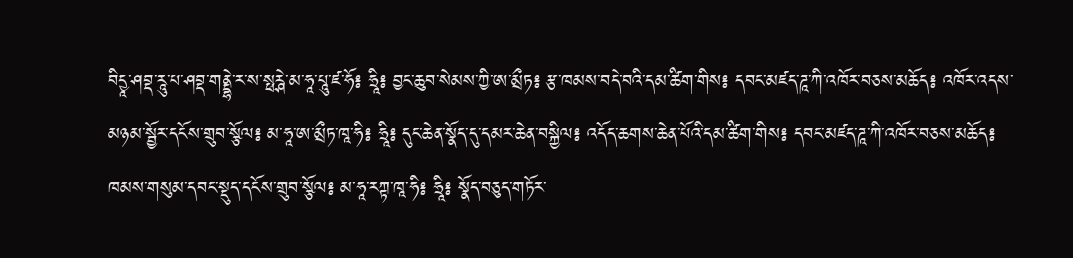བིདྱཱ་ཤབྡ་རཱུ་པ་ཤབྡ་གནྡྷེ་ར་ས་སྥརྴེ་མ་ཧཱ་པཱུ་ཛ་ཧོ༔ ཧྲཱི༔ བྱང་ཆུབ་སེམས་ཀྱི་ཨ་མྲྀཏ༔ རྩ་ཁམས་བདེ་བའི་དམ་ཚིག་གིས༔ དབང་མཛད་ཌཱ་ཀི་འཁོར་བཅས་མཆོད༔ འཁོར་འདས་མཉམ་སྦྱོར་དངོས་གྲུབ་སྩོལ༔ མ་ཧཱ་ཨ་མྲྀཏ་ཁཱ་ཧི༔ ཧྲཱི༔ དུང་ཆེན་སྣོད་དུ་དམར་ཆེན་བསྐྱིལ༔ འདོད་ཆགས་ཆེན་པོའི་དམ་ཚིག་གིས༔ དབང་མཛད་ཌཱ་ཀི་འཁོར་བཅས་མཆོད༔ ཁམས་གསུམ་དབང་སྡུད་དངོས་གྲུབ་སྩོལ༔ མ་ཧཱ་རཀྟ་ཁཱ་ཧི༔ ཧྲཱི༔ སྣོད་བཅུད་གཏོར་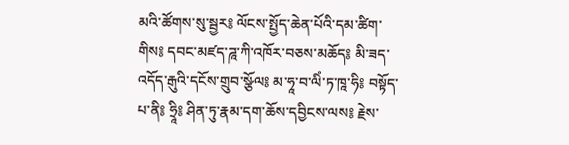མའི་ཚོགས་སུ་སྦྱར༔ ལོངས་སྤྱོད་ཆེན་པོའི་དམ་ཚིག་གིས༔ དབང་མཛད་ཌཱ་ཀི་འཁོར་བཅས་མཆོད༔ མི་ཟད་འདོད་རྒུའི་དངོས་གྲུབ་སྩོལ༔ མ་ཧཱ་བ་ལིཾ་ཏ་ཁཱ་ཧི༔ བསྟོད་པ་ནི༔ ཧྲཱི༔ ཤིན་ཏུ་རྣམ་དག་ཆོས་དབྱིངས་ལས༔ རྗེས་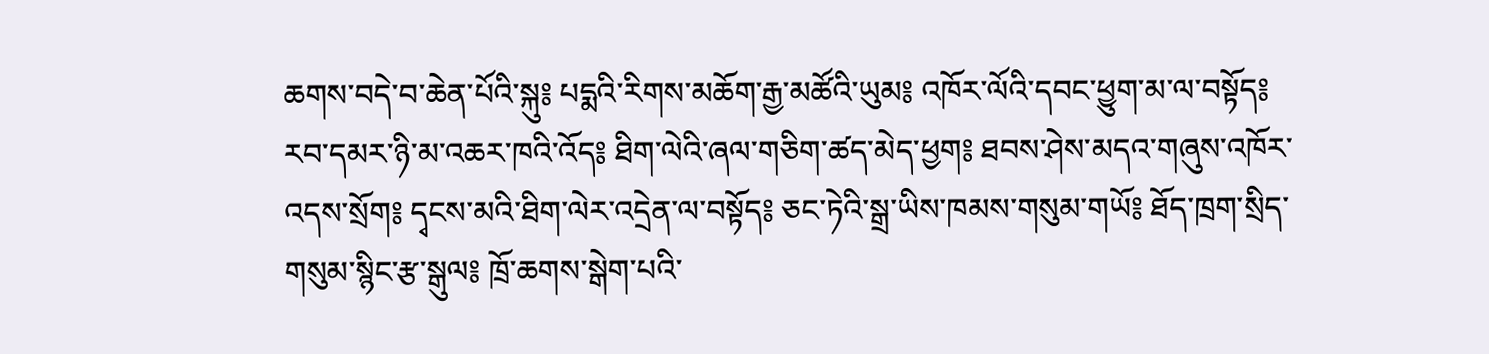ཆགས་བདེ་བ་ཆེན་པོའི་སྐུ༔ པདྨའི་རིགས་མཆོག་རྒྱ་མཚོའི་ཡུམ༔ འཁོར་ལོའི་དབང་ཕྱུག་མ་ལ་བསྟོད༔ རབ་དམར་ཉི་མ་འཆར་ཁའི་འོད༔ ཐིག་ལེའི་ཞལ་གཅིག་ཚད་མེད་ཕྱག༔ ཐབས་ཤེས་མདའ་གཞུས་འཁོར་འདས་སྲོག༔ དྭངས་མའི་ཐིག་ལེར་འདྲེན་ལ་བསྟོད༔ ཅང་ཏེའི་སྒྲ་ཡིས་ཁམས་གསུམ་གཡོ༔ ཐོད་ཁྲག་སྲིད་གསུམ་སྙིང་རྩ་སྒུལ༔ ཁྲོ་ཆགས་སྒེག་པའི་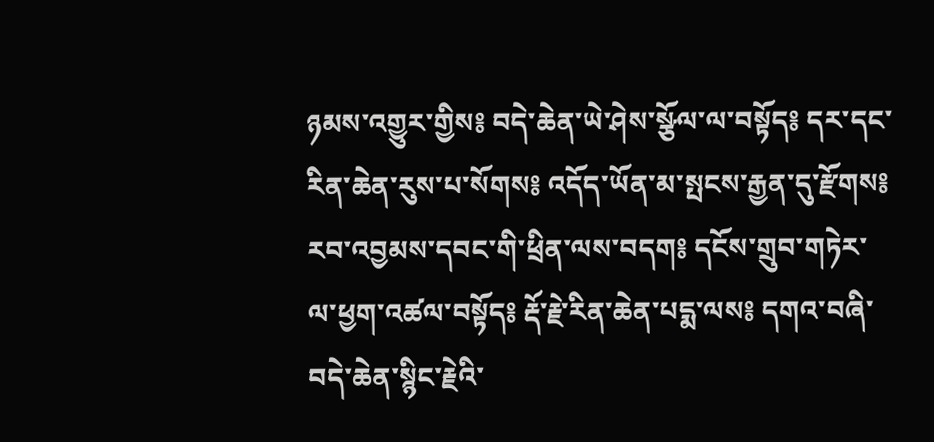ཉམས་འགྱུར་གྱིས༔ བདེ་ཆེན་ཡེ་ཤེས་སྩོལ་ལ་བསྟོད༔ དར་དང་རིན་ཆེན་རུས་པ་སོགས༔ འདོད་ཡོན་མ་སྤངས་རྒྱན་དུ་རྫོགས༔ རབ་འབྱམས་དབང་གི་ཕྲིན་ལས་བདག༔ དངོས་གྲུབ་གཏེར་ལ་ཕྱག་འཚལ་བསྟོད༔ རྡོ་རྗེ་རིན་ཆེན་པདྨ་ལས༔ དགའ་བཞི་བདེ་ཆེན་སྙིང་རྗེའི་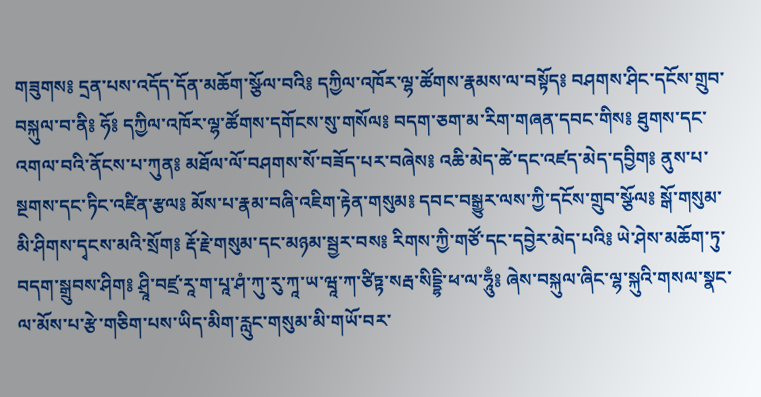གཟུགས༔ དྲན་པས་འདོད་དོན་མཆོག་སྩོལ་བའི༔ དཀྱིལ་འཁོར་ལྷ་ཚོགས་རྣམས་ལ་བསྟོད༔ བཤགས་ཤིང་དངོས་གྲུབ་བསྐུལ་བ་ནི༔ ཧོ༔ དཀྱིལ་འཁོར་ལྷ་ཚོགས་དགོངས་སུ་གསོལ༔ བདག་ཅག་མ་རིག་གཞན་དབང་གིས༔ ཐུགས་དང་འགལ་བའི་ནོངས་པ་ཀུན༔ མཐོལ་ལོ་བཤགས་སོ་བཟོད་པར་བཞེས༔ འཆི་མེད་ཚེ་དང་འཛད་མེད་དབྱིག༔ ནུས་པ་སྔགས་དང་ཏིང་འཛིན་རྩལ༔ མོས་པ་རྣམ་བཞི་འཇིག་རྟེན་གསུམ༔ དབང་བསྒྱུར་ལས་ཀྱི་དངོས་གྲུབ་སྩོལ༔ སྒོ་གསུམ་མི་ཤིགས་དྭངས་མའི་སྲོག༔ རྡོ་རྗེ་གསུམ་དང་མཉམ་སྦྱར་བས༔ རིགས་ཀྱི་གཙོ་དང་དབྱེར་མེད་པའི༔ ཡེ་ཤེས་མཆོག་ཏུ་བདག་སྒྲུབས་ཤིག༔ ཤྲཱི་བཛྲ་རཱ་ག་པཱ་ཤཾ་ཀུ་རུ་ཀཱ་ཡ་ཝཱ་ཀ་ཙིཏྟ་སརྦ་སིདྡྷི་ཕ་ལ་ཧཱུྃ༔ ཞེས་བསྐུལ་ཞིང་ལྷ་སྐུའི་གསལ་སྣང་ལ་མོས་པ་རྩེ་གཅིག་པས་ཡིད་མིག་རླུང་གསུམ་མི་གཡོ་བར་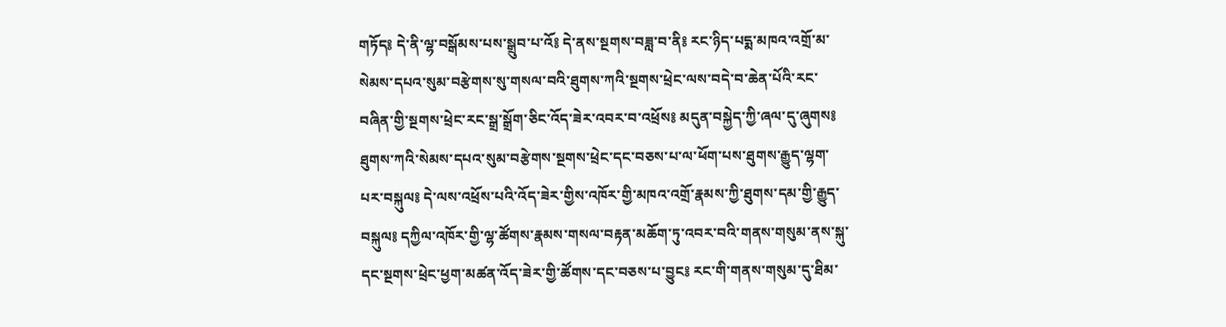གཏོད༔ དེ་ནི་ལྷ་བསྒོམས་པས་སྒྲུབ་པ་འོ༔ དེ་ནས་སྔགས་བཟླ་བ་ནི༔ རང་ཉིད་པདྨ་མཁའ་འགྲོ་མ་སེམས་དཔའ་སུམ་བརྩེགས་སུ་གསལ་བའི་ཐུགས་ཀའི་སྔགས་ཕྲེང་ལས་བདེ་བ་ཆེན་པོའི་རང་བཞིན་གྱི་སྔགས་ཕྲེང་རང་སྒྲ་སྒྲོག་ཅིང་འོད་ཟེར་འབར་བ་འཕྲོས༔ མདུན་བསྐྱེད་ཀྱི་ཞལ་དུ་ཞུགས༔ ཐུགས་ཀའི་སེམས་དཔའ་སུམ་བརྩེགས་སྔགས་ཕྲེང་དང་བཅས་པ་ལ་ཕོག་པས་ཐུགས་རྒྱུད་ལྷག་པར་བསྐུལ༔ དེ་ལས་འཕྲོས་པའི་འོད་ཟེར་གྱིས་འཁོར་གྱི་མཁའ་འགྲོ་རྣམས་ཀྱི་ཐུགས་དམ་གྱི་རྒྱུད་བསྐུལ༔ དཀྱིལ་འཁོར་གྱི་ལྷ་ཚོགས་རྣམས་གསལ་བརྟན་མཆོག་ཏུ་འབར་བའི་གནས་གསུམ་ནས་སྐུ་དང་སྔགས་ཕྲེང་ཕྱག་མཚན་འོད་ཟེར་གྱི་ཚོགས་དང་བཅས་པ་བྱུང༔ རང་གི་གནས་གསུམ་དུ་ཐིམ་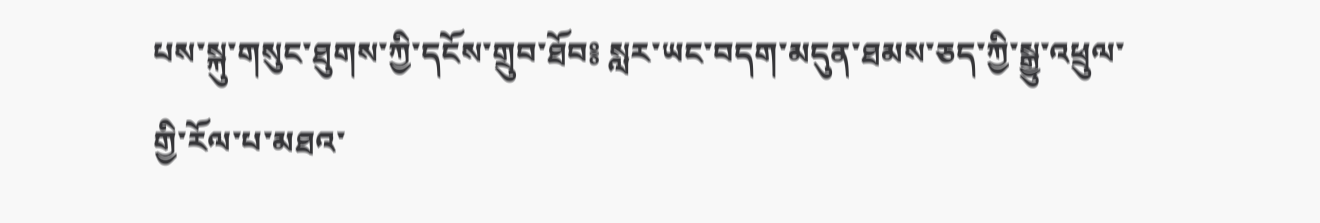པས་སྐུ་གསུང་ཐུགས་ཀྱི་དངོས་གྲུབ་ཐོབ༔ སླར་ཡང་བདག་མདུན་ཐམས་ཅད་ཀྱི་སྒྱུ་འཕྲུལ་གྱི་རོལ་པ་མཐའ་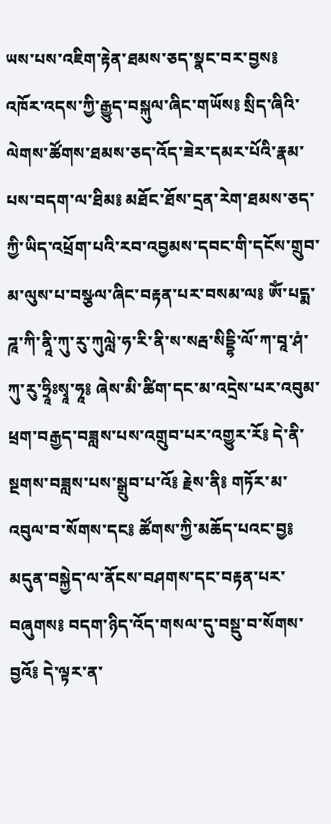ཡས་པས་འཇིག་རྟེན་ཐམས་ཅད་སྣང་བར་བྱས༔ འཁོར་འདས་ཀྱི་རྒྱུད་བསྐུལ་ཞིང་གཡོས༔ སྲིད་ཞིའི་ལེགས་ཚོགས་ཐམས་ཅད་འོད་ཟེར་དམར་པོའི་རྣམ་པས་བདག་ལ་ཐིམ༔ མཐོང་ཐོས་དྲན་རེག་ཐམས་ཅད་ཀྱི་ཡིད་འཕྲོག་པའི་རབ་འབྱམས་དབང་གི་དངོས་གྲུབ་མ་ལུས་པ་བསྩལ་ཞིང་བརྟན་པར་བསམ་ལ༔ ཨོཾ་པདྨ་ཌཱ་ཀི་ནཱི་ཀུ་རུ་ཀུལླེ་ཧ་རི་ནི་ས་སརྦ་སིདྡྷི་ལོ་ཀ་བཱ་ཤཾ་ཀུ་རུ་ཧྲཱིཿསྭཱ་ཧཱ༔ ཞེས་མི་ཚིག་དང་མ་འདྲེས་པར་འབུམ་ཕྲག་བརྒྱད་བཟླས་པས་འགྲུབ་པར་འགྱུར་རོ༔ དེ་ནི་སྔགས་བཟླས་པས་སྒྲུབ་པ་འོ༔ རྗེས་ནི༔ གཏོར་མ་འབུལ་བ་སོགས་དང༔ ཚོགས་ཀྱི་མཆོད་པའང་བྱ༔ མདུན་བསྐྱེད་ལ་ནོངས་བཤགས་དང་བརྟན་པར་བཞུགས༔ བདག་ཉིད་འོད་གསལ་དུ་བསྡུ་བ་སོགས་བྱའོ༔ དེ་ལྟར་ན་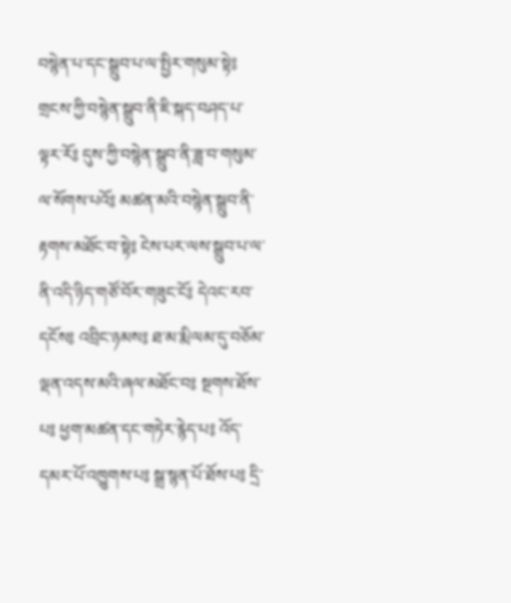བསྙེན་པ་དང་སྒྲུབ་པ་ལ་སྤྱིར་གསུམ་སྟེ༔ གྲངས་ཀྱི་བསྙེན་སྒྲུབ་ནི་ཇི་སྐད་བཤད་པ་ལྟར་རོ༔ དུས་ཀྱི་བསྙེན་སྒྲུབ་ནི་ཟླ་བ་གསུམ་ལ་སོགས་པའོ༔ མཚན་མའི་བསྙེན་སྒྲུབ་ནི་རྟགས་མཐོང་བ་སྟེ༔ ངེས་པར་ལས་སྒྲུབ་པ་ལ་ནི་འདི་ཉིད་གཙོ་བོར་གཟུང་ངོ༔ དེའང་རབ་དངོས༔ འབྲིང་ཉམས༔ ཐ་མ་རྨི་ལམ་དུ་བཅོམ་ལྡན་འདས་མའི་ཞལ་མཐོང་བ༔ སྔགས་ཐོས་པ༔ ཕྱག་མཚན་དང་གཏེར་རྙེད་པ༔ འོད་དམར་པོ་འཁྱུགས་པ༔ སྒྲ་སྙན་པོ་ཐོས་པ༔ དྲི་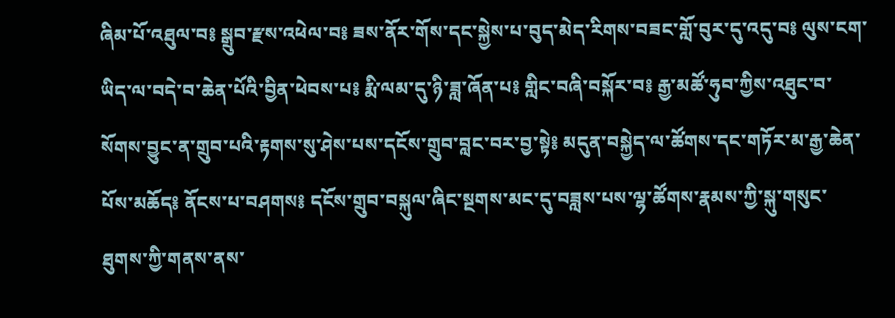ཞིམ་པོ་འཐུལ་བ༔ སྒྲུབ་རྫས་འཕེལ་བ༔ ཟས་ནོར་གོས་དང་སྐྱེས་པ་བུད་མེད་རིགས་བཟང་གློ་བུར་དུ་འདུ་བ༔ ལུས་ངག་ཡིད་ལ་བདེ་བ་ཆེན་པོའི་བྱིན་ཕེབས་པ༔ རྨི་ལམ་དུ་ཉི་ཟླ་ཞོན་པ༔ གླིང་བཞི་བསྐོར་བ༔ རྒྱ་མཚོ་ཧུབ་ཀྱིས་འཐུང་བ་སོགས་བྱུང་ན་གྲུབ་པའི་རྟགས་སུ་ཤེས་པས་དངོས་གྲུབ་བླང་བར་བྱ་སྟེ༔ མདུན་བསྐྱེད་ལ་ཚོགས་དང་གཏོར་མ་རྒྱ་ཆེན་པོས་མཆོད༔ ནོངས་པ་བཤགས༔ དངོས་གྲུབ་བསྐུལ་ཞིང་སྔགས་མང་དུ་བཟླས་པས་ལྷ་ཚོགས་རྣམས་ཀྱི་སྐུ་གསུང་ཐུགས་ཀྱི་གནས་ནས་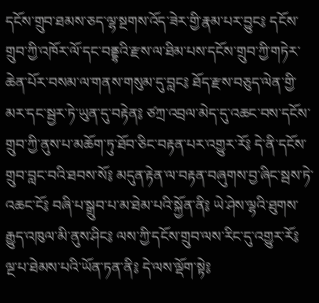དངོས་གྲུབ་ཐམས་ཅད་ལྷ་སྔགས་འོད་ཟེར་གྱི་རྣམ་པར་བྱུང༔ དངོས་གྲུབ་ཀྱི་འཁོར་ལོ་དང་བནྡྷའི་རྫས་ལ་ཐིམ་པས་དངོས་གྲུབ་ཀྱི་གཏེར་ཆེན་པོར་བསམ་ལ་གནས་གསུམ་དུ་བླང༔ ཐོད་རྫས་བཅུད་ལེན་གྱི་མར་དང་སྦྱར་ཏེ་ཡུན་དུ་བརྟེན༔ ཙཀྲ་འབྲལ་མེད་དུ་འཆང་བས་དངོས་གྲུབ་ཀྱི་ནུས་པ་མཆོག་ཏུ་ཐོབ་ཅིང་བརྟན་པར་འགྱུར་རོ༔ དེ་ནི་དངོས་གྲུབ་བླང་བའི་ཐབས་སོ༔ མདུན་རྟེན་ལ་བརྟན་བཞུགས་བྱ་ཞིང་སྦས་ཏེ་འཆང་ངོ༔ བཞི་པ་སྒྲུབ་པ་མ་ཐེམ་པའི་སྐྱོན་ནི༔ ཡེ་ཤེས་ལྷའི་ཐུགས་རྒྱུད་འཁུལ་མི་ནུས་ཤིང༔ ལས་ཀྱི་དངོས་གྲུབ་ལས་རིང་དུ་འགྱུར་རོ༔ ལྔ་པ་ཐེམས་པའི་ཡོན་ཏན་ནི༔ དེ་ལས་ལྡོག་སྟེ༔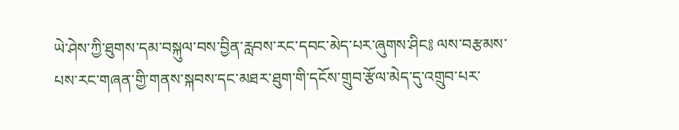ཡེ་ཤེས་ཀྱི་ཐུགས་དམ་བསྐུལ་བས་བྱིན་རླབས་རང་དབང་མེད་པར་ཞུགས་ཤིང༔ ལས་བརྩམས་པས་རང་གཞན་གྱི་གནས་སྐབས་དང་མཐར་ཐུག་གི་དངོས་གྲུབ་རྩོལ་མེད་དུ་འགྲུབ་པར་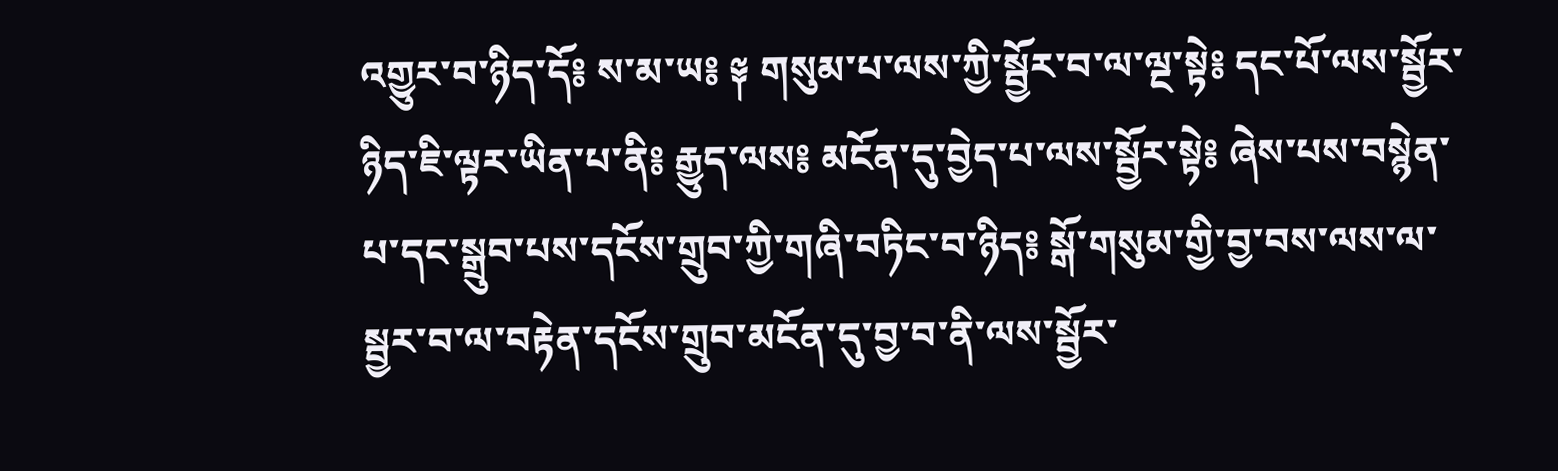འགྱུར་བ་ཉིད་དོ༔ ས་མ་ཡ༔ ༈ གསུམ་པ་ལས་ཀྱི་སྦྱོར་བ་ལ་ལྔ་སྟེ༔ དང་པོ་ལས་སྦྱོར་ཉིད་ཇི་ལྟར་ཡིན་པ་ནི༔ རྒྱུད་ལས༔ མངོན་དུ་བྱེད་པ་ལས་སྦྱོར་སྟེ༔ ཞེས་པས་བསྙེན་པ་དང་སྒྲུབ་པས་དངོས་གྲུབ་ཀྱི་གཞི་བཏིང་བ་ཉིད༔ སྒོ་གསུམ་གྱི་བྱ་བས་ལས་ལ་སྦྱར་བ་ལ་བརྟེན་དངོས་གྲུབ་མངོན་དུ་བྱ་བ་ནི་ལས་སྦྱོར་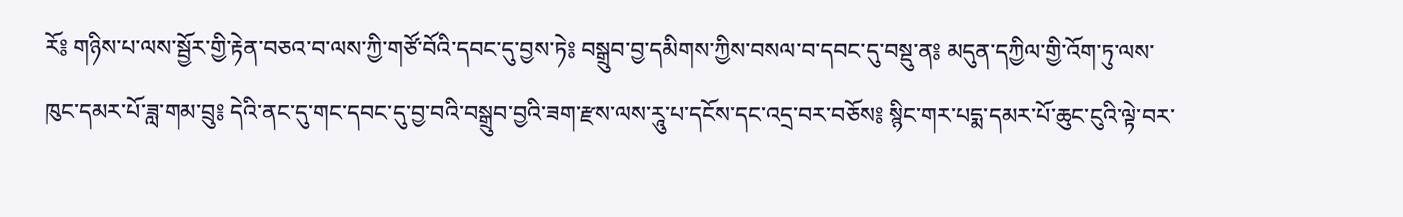རོ༔ གཉིས་པ་ལས་སྦྱོར་གྱི་རྟེན་བཅའ་བ་ལས་ཀྱི་གཙོ་བོའི་དབང་དུ་བྱས་ཏེ༔ བསྒྲུབ་བྱ་དམིགས་ཀྱིས་བསལ་བ་དབང་དུ་བསྡུ་ན༔ མདུན་དཀྱིལ་གྱི་འོག་ཏུ་ལས་ཁུང་དམར་པོ་ཟླ་གམ་བྲུ༔ དེའི་ནང་དུ་གང་དབང་དུ་བྱ་བའི་བསྒྲུབ་བྱའི་ཟག་རྫས་ལས་རཱུ་པ་དངོས་དང་འདྲ་བར་བཅོས༔ སྙིང་གར་པདྨ་དམར་པོ་ཆུང་ངུའི་ལྟེ་བར་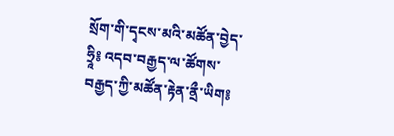སྲོག་གི་དྭངས་མའི་མཚོན་བྱེད་ཧྲཱི༔ འདབ་བརྒྱད་ལ་ཚོགས་བརྒྱད་ཀྱི་མཚོན་རྟེན་ནྲྀ་ཡིག༔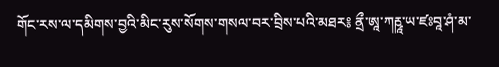གོང་རས་ལ་དམིགས་བྱའི་མིང་རུས་སོགས་གསལ་བར་བྲིས་པའི་མཐར༔ ནྲྀ་ཨཱ་ཀརྵཱ་ཡ་ཛཿབཱ་ཤཾ་མ་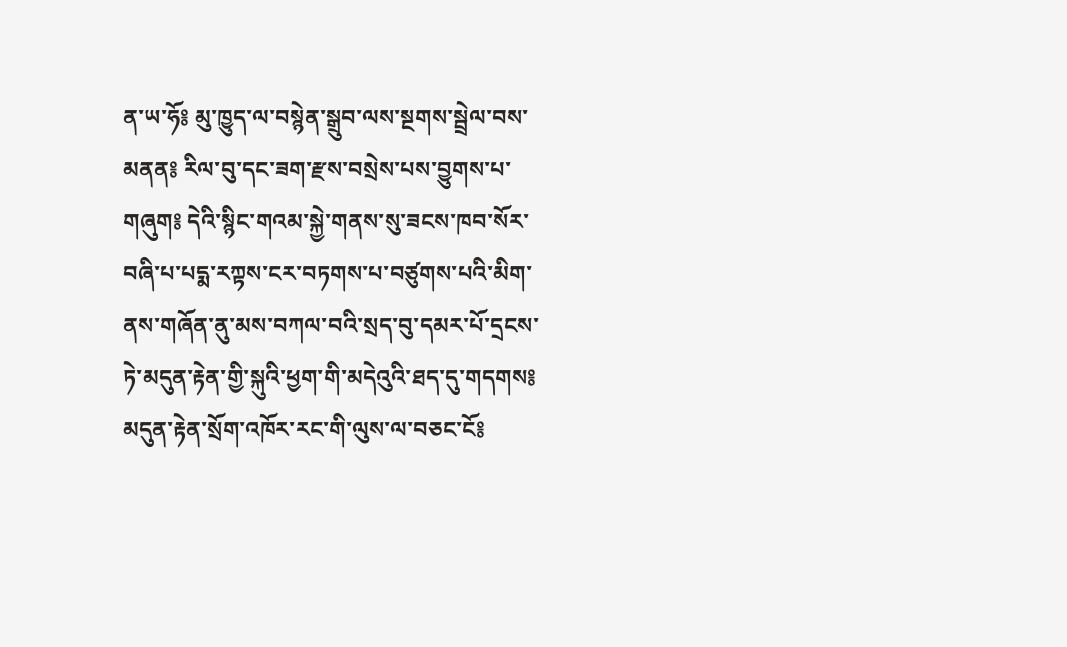ན་ཡ་ཧོ༔ མུ་ཁྱུད་ལ་བསྙེན་སྒྲུབ་ལས་སྔགས་སྦྲེལ་བས་མནན༔ རིལ་བུ་དང་ཟག་རྫས་བསྲེས་པས་བྱུགས་པ་གཞུག༔ དེའི་སྙིང་གའམ་སྐྱེ་གནས་སུ་ཟངས་ཁབ་སོར་བཞི་པ་པདྨ་རཀྟས་ངར་བཏགས་པ་བཙུགས་པའི་མིག་ནས་གཞོན་ནུ་མས་བཀལ་བའི་སྲད་བུ་དམར་པོ་དྲངས་ཏེ་མདུན་རྟེན་གྱི་སྐུའི་ཕྱག་གི་མདེའུའི་ཐད་དུ་གདགས༔ མདུན་རྟེན་སྲོག་འཁོར་རང་གི་ལུས་ལ་བཅང་ངོ༔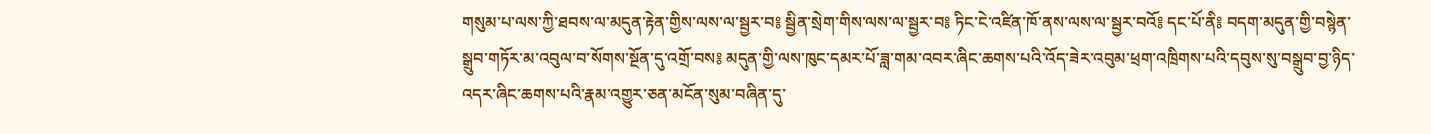གསུམ་པ་ལས་ཀྱི་ཐབས་ལ་མདུན་རྟེན་གྱིས་ལས་ལ་སྦྱར་བ༔ སྦྱིན་སྲེག་གིས་ལས་ལ་སྦྱར་བ༔ ཏིང་ངེ་འཛིན་ཁོ་ནས་ལས་ལ་སྦྱར་བའོ༔ དང་པོ་ནི༔ བདག་མདུན་གྱི་བསྙེན་སྒྲུབ་གཏོར་མ་འབུལ་བ་སོགས་སྔོན་དུ་འགྲོ་བས༔ མདུན་གྱི་ལས་ཁུང་དམར་པོ་ཟླ་གམ་འབར་ཞིང་ཆགས་པའི་འོད་ཟེར་འབུམ་ཕྲག་འཁྲིགས་པའི་དབུས་སུ་བསྒྲུབ་བྱ་ཉིད་འདར་ཞིང་ཆགས་པའི་རྣམ་འགྱུར་ཅན་མངོན་སུམ་བཞིན་དུ་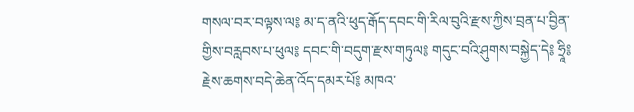གསལ་བར་བལྟས་ལ༔ མ་ད་ནའི་ཕུད་རྒོད་དབང་གི་རིལ་བུའི་རྫས་ཀྱིས་བྲན་པ་བྱིན་གྱིས་བརླབས་པ་ཕུལ༔ དབང་གི་བདུག་རྫས་གཏུལ༔ གདུང་བའི་ཤུགས་བསྐྱེད་དེ༔ ཧྲཱི༔ རྗེས་ཆགས་བདེ་ཆེན་འོད་དམར་པོ༔ མཁའ་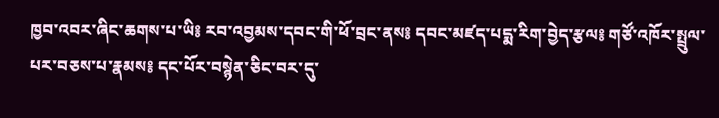ཁྱབ་འབར་ཞིང་ཆགས་པ་ཡི༔ རབ་འབྱམས་དབང་གི་ཕོ་བྲང་ནས༔ དབང་མཛད་པདྨ་རིག་བྱེད་རྩལ༔ གཙོ་འཁོར་སྤྲུལ་པར་བཅས་པ་རྣམས༔ དང་པོར་བསྙེན་ཅིང་བར་དུ་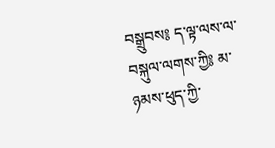བསྒྲུབས༔ ད་ལྟ་ལས་ལ་བསྐུལ་ལགས་ཀྱི༔ མ་ཉམས་ཕུད་ཀྱི་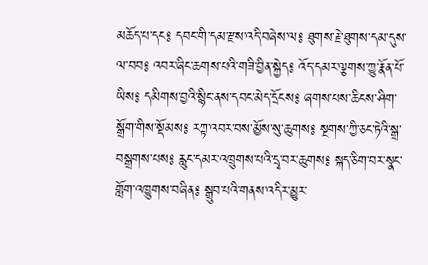མཆོད་པ་དང༔ དབང་གི་དམ་རྫས་འདི་བཞེས་ལ༔ ཐུགས་རྗེ་ཐུགས་དམ་དུས་ལ་བབ༔ འབར་ཞིང་ཆགས་པའི་གཟི་བྱིན་སྐྱེད༔ འོད་དམར་ལྕགས་ཀྱུ་རྣོན་པོ་ཡིས༔ དམིགས་བྱའི་སྙིང་ནས་དབང་མེད་དྲོངས༔ ཞགས་པས་ཆིངས་ཤིག་སྒྲོག་གིས་སྡོམས༔ རཀྟ་འབར་བས་མྱོས་སུ་ཆུགས༔ སྔགས་ཀྱི་ཅང་ཏེའི་སྒྲ་བསྒྲགས་པས༔ རླུང་དམར་འཁྲུགས་པའི་དྲྭ་བར་ཆུགས༔ སྐད་ཅིག་བར་སྣང་གློག་འཁྱུགས་བཞིན༔ སྒྲུབ་པའི་གནས་འདིར་མྱུར་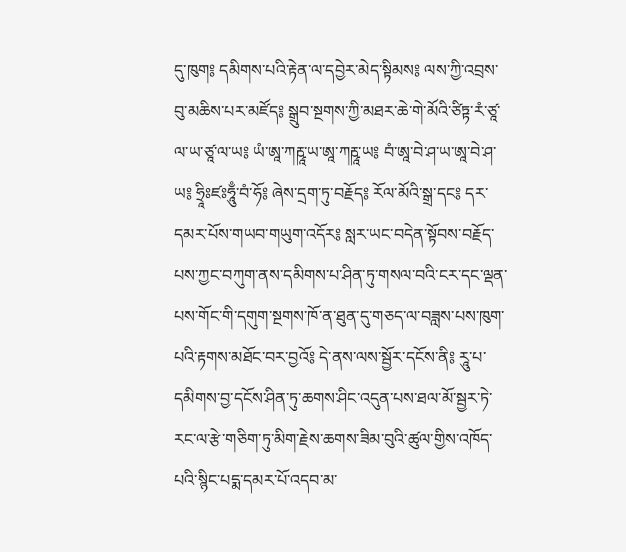དུ་ཁུག༔ དམིགས་པའི་རྟེན་ལ་དབྱེར་མེད་སྟིམས༔ ལས་ཀྱི་འབྲས་བུ་མཆིས་པར་མཛོད༔ སྒྲུབ་སྔགས་ཀྱི་མཐར་ཆེ་གེ་མོའི་ཙིཏྟ་རཾ་ཙཱ་ལ་ཡ་ཙཱ་ལ་ཡ༔ ཡཾ་ཨཱ་ཀརྵཱ་ཡ་ཨཱ་ཀརྵཱ་ཡ༔ བཾ་ཨཱ་བེ་ཤ་ཡ་ཨཱ་བེ་ཤ་ཡ༔ ཧྲཱིཿཛཿཧཱུྃ་བཾ་ཧོ༔ ཞེས་དྲག་ཏུ་བརྗོད༔ རོལ་མོའི་སྒྲ་དང༔ དར་དམར་པོས་གཡབ་གཡུག་འདོར༔ སླར་ཡང་བདེན་སྟོབས་བརྗོད་པས་ཀྱང་བཀུག་ནས་དམིགས་པ་ཤིན་ཏུ་གསལ་བའི་ངར་དང་ལྡན་པས་གོང་གི་དགུག་སྔགས་ཁོ་ན་ཐུན་དུ་གཅད་ལ་བཟླས་པས་ཁུག་པའི་རྟགས་མཐོང་བར་བྱའོ༔ དེ་ནས་ལས་སྦྱོར་དངོས་ནི༔ རཱུ་པ་དམིགས་བྱ་དངོས་ཤིན་ཏུ་ཆགས་ཤིང་འདུན་པས་ཐལ་མོ་སྦྱར་ཏེ་རང་ལ་རྩེ་གཅིག་ཏུ་མིག་རྗེས་ཆགས་ཟིམ་བུའི་ཚུལ་གྱིས་འཁོད་པའི་སྙིང་པདྨ་དམར་པོ་འདབ་མ་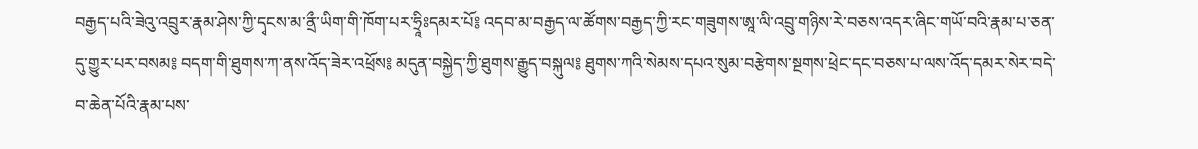བརྒྱད་པའི་ཟེའུ་འབྲུར་རྣམ་ཤེས་ཀྱི་དྭངས་མ་ནྲྀ་ཡིག་གི་ཁོག་པར་ཧྲཱིཿདམར་པོ༔ འདབ་མ་བརྒྱད་ལ་ཚོགས་བརྒྱད་ཀྱི་རང་གཟུགས་ཨཱ་ལི་འབྲུ་གཉིས་རེ་བཅས་འདར་ཞིང་གཡོ་བའི་རྣམ་པ་ཅན་དུ་གྱུར་པར་བསམ༔ བདག་གི་ཐུགས་ཀ་ནས་འོད་ཟེར་འཕྲོས༔ མདུན་བསྐྱེད་ཀྱི་ཐུགས་རྒྱུད་བསྐུལ༔ ཐུགས་ཀའི་སེམས་དཔའ་སུམ་བརྩེགས་སྔགས་ཕྲེང་དང་བཅས་པ་ལས་འོད་དམར་སེར་བདེ་བ་ཆེན་པོའི་རྣམ་པས་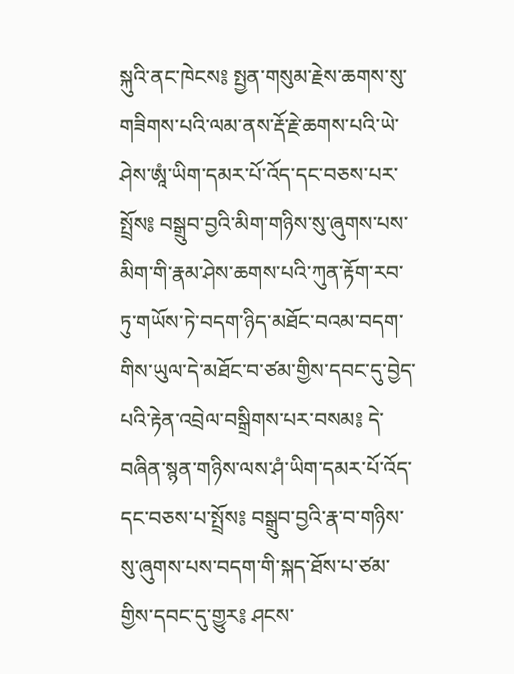སྐུའི་ནང་ཁེངས༔ སྤྱན་གསུམ་རྗེས་ཆགས་སུ་གཟིགས་པའི་ལམ་ནས་རྡོ་རྗེ་ཆགས་པའི་ཡེ་ཤེས་ཨཱཾ་ཡིག་དམར་པོ་འོད་དང་བཅས་པར་སྤྲོས༔ བསྒྲུབ་བྱའི་མིག་གཉིས་སུ་ཞུགས་པས་མིག་གི་རྣམ་ཤེས་ཆགས་པའི་ཀུན་རྟོག་རབ་ཏུ་གཡོས་ཏེ་བདག་ཉིད་མཐོང་བའམ་བདག་གིས་ཡུལ་དེ་མཐོང་བ་ཙམ་གྱིས་དབང་དུ་བྱེད་པའི་རྟེན་འབྲེལ་བསྒྲིགས་པར་བསམ༔ དེ་བཞིན་སྙན་གཉིས་ལས་ཤཾ་ཡིག་དམར་པོ་འོད་དང་བཅས་པ་སྤྲོས༔ བསྒྲུབ་བྱའི་རྣ་བ་གཉིས་སུ་ཞུགས་པས་བདག་གི་སྐད་ཐོས་པ་ཙམ་གྱིས་དབང་དུ་གྱུར༔ ཤངས་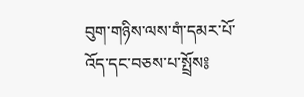བུག་གཉིས་ལས་གཾ་དམར་པོ་འོད་དང་བཅས་པ་སྤྲོས༔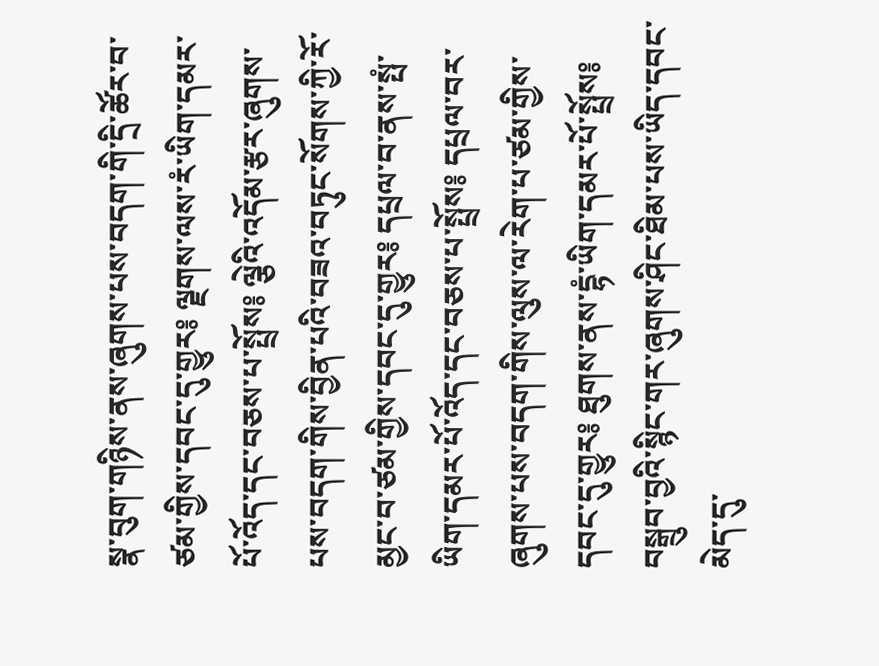སྣ་བུག་གཉིས་ནས་ཞུགས་པས་བདག་གི་དྲི་ཚོར་བ་ཙམ་གྱིས་དབང་དུ་གྱུར༔ ལྗགས་ལས་རཾ་ཡིག་དམར་པོ་འོད་དང་བཅས་པ་སྤྲོས༔ ལྕེའི་འདོམ་རྩར་ཞུགས་པས་བདག་གིས་བྱིན་པའི་བཟའ་བཏུང་སོགས་ཀྱི་རོ་མྱང་བ་ཙམ་གྱིས་དབང་དུ་གྱུར༔ དཔྲལ་བ་ནས་སྤཾ་ཡིག་དམར་པོ་འོད་དང་བཅས་པ་སྤྲོས༔ དཔྲལ་བར་ཞུགས་པས་བདག་གིས་ལུས་ལ་རེག་པ་ཙམ་གྱིས་དབང་དུ་གྱུར༔ ཐུགས་ནས་དྷཾ་ཡིག་དམར་པོ་སྤྲོས༔ བསྒྲུབ་བྱའི་སྙིང་གར་ཞུགས་ཤིང་ཐིམ་པས་ཡིད་དབང་མེད་དུ་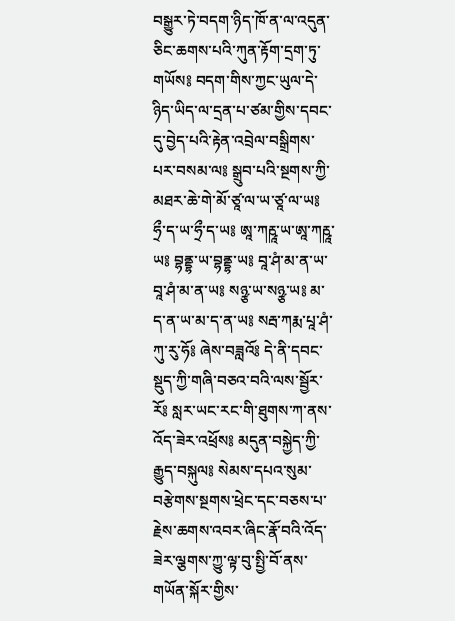བསྒྱུར་ཏེ་བདག་ཉིད་ཁོ་ན་ལ་འདུན་ཅིང་ཆགས་པའི་ཀུན་རྟོག་དྲག་ཏུ་གཡོས༔ བདག་གིས་ཀྱང་ཡུལ་དེ་ཉིད་ཡིད་ལ་དྲན་པ་ཙམ་གྱིས་དབང་དུ་བྱེད་པའི་རྟེན་འབྲེལ་བསྒྲིགས་པར་བསམ་ལ༔ སྒྲུབ་པའི་སྔགས་ཀྱི་མཐར་ཆེ་གེ་མོ་ཙཱ་ལ་ཡ་ཙཱ་ལ་ཡ༔ ཧྲྀ་ད་ཡ་ཧྲྀ་ད་ཡ༔ ཨཱ་ཀརྵཱ་ཡ་ཨཱ་ཀརྵཱ་ཡ༔ བྷནྡྷ་ཡ་བྷནྡྷ་ཡ༔ བཱ་ཤཾ་མ་ན་ཡ་བཱ་ཤཾ་མ་ན་ཡ༔ སཉྩ་ཡ་སཉྩ་ཡ༔ མ་ད་ན་ཡ་མ་ད་ན་ཡ༔ སརྦ་ཀརྨ་པཱ་ཤཾ་ཀུ་རུ་ཧོ༔ ཞེས་བཟླའོ༔ དེ་ནི་དབང་སྡུད་ཀྱི་གཞི་བཅའ་བའི་ལས་སྦྱོར་རོ༔ སླར་ཡང་རང་གི་ཐུགས་ཀ་ནས་འོད་ཟེར་འཕྲོས༔ མདུན་བསྐྱེད་ཀྱི་རྒྱུད་བསྐུལ༔ སེམས་དཔའ་སུམ་བརྩེགས་སྔགས་ཕྲེང་དང་བཅས་པ་རྗེས་ཆགས་འབར་ཞིང་རྣོ་བའི་འོད་ཟེར་ལྕགས་ཀྱུ་ལྟ་བུ་སྤྱི་བོ་ནས་གཡོན་སྐོར་གྱིས་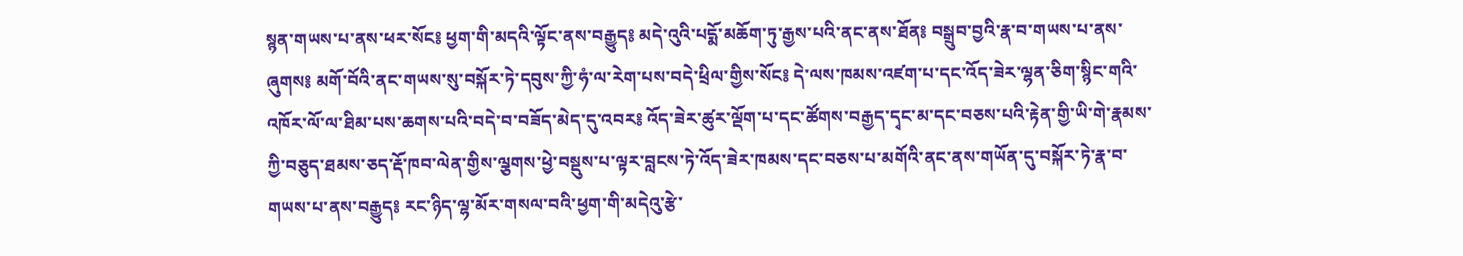སྙན་གཡས་པ་ནས་ཕར་སོང༔ ཕྱག་གི་མདའི་ལྟོང་ནས་བརྒྱུད༔ མདེ་འུའི་པདྨོ་མཆོག་ཏུ་རྒྱས་པའི་ནང་ནས་ཐོན༔ བསྒྲུབ་བྱའི་རྣ་བ་གཡས་པ་ནས་ཞུགས༔ མགོ་བོའི་ནང་གཡས་སུ་བསྐོར་ཏེ་དབུས་ཀྱི་ཧཾ་ལ་རེག་པས་བདེ་ཕྲིལ་གྱིས་སོང༔ དེ་ལས་ཁམས་འཛག་པ་དང་འོད་ཟེར་ལྷན་ཅིག་སྙིང་གའི་འཁོར་ལོ་ལ་ཐིམ་པས་ཆགས་པའི་བདེ་བ་བཟོད་མེད་དུ་འབར༔ འོད་ཟེར་ཚུར་ལྡོག་པ་དང་ཚོགས་བརྒྱད་དྭང་མ་དང་བཅས་པའི་རྟེན་གྱི་ཡི་གེ་རྣམས་ཀྱི་བཅུད་ཐམས་ཅད་རྡོ་ཁབ་ལེན་གྱིས་ལྕགས་ཕྱེ་བསྡུས་པ་ལྟར་བླངས་ཏེ་འོད་ཟེར་ཁམས་དང་བཅས་པ་མགོའི་ནང་ནས་གཡོན་དུ་བསྐོར་ཏེ་རྣ་བ་གཡས་པ་ནས་བརྒྱུད༔ རང་ཉིད་ལྷ་མོར་གསལ་བའི་ཕྱག་གི་མདེའུ་རྩེ་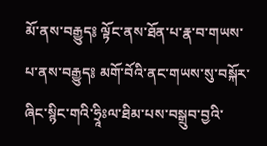མོ་ནས་བརྒྱུད༔ ལྟོང་ནས་ཐོན་པ་རྣ་བ་གཡས་པ་ནས་བརྒྱུད༔ མགོ་བོའི་ནང་གཡས་སུ་བསྐོར་ཞིང་སྙིང་གའི་ཧྲཱིཿལ་ཐིམ་པས་བསྒྲུབ་བྱའི་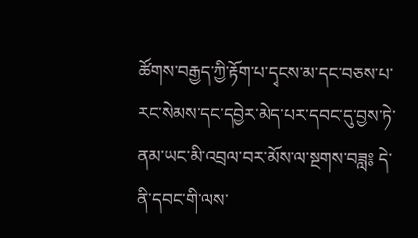ཚོགས་བརྒྱད་ཀྱི་རྟོག་པ་དྭངས་མ་དང་བཅས་པ་རང་སེམས་དང་དབྱེར་མེད་པར་དབང་དུ་བྱས་ཏེ་ནམ་ཡང་མི་འབྲལ་བར་མོས་ལ་སྔགས་བཟླ༔ དེ་ནི་དབང་གི་ལས་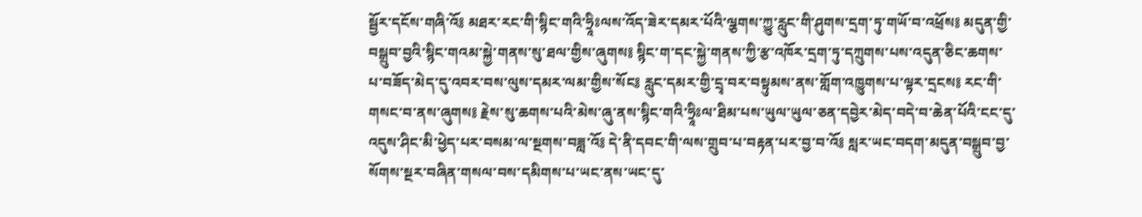སྦྱོར་དངོས་གཞི་འོ༔ མཐར་རང་གི་སྙིང་གའི་ཧྲཱིཿལས་འོད་ཟེར་དམར་པོའི་ལྕགས་ཀྱུ་རླུང་གི་ཤུགས་དྲག་ཏུ་གཡོ་བ་འཕྲོས༔ མདུན་གྱི་བསྒྲུབ་བྱའི་སྙིང་གའམ་སྐྱེ་གནས་སུ་ཐལ་གྱིས་ཞུགས༔ སྙིང་ག་དང་སྐྱེ་གནས་ཀྱི་རྩ་འཁོར་དྲག་ཏུ་དཀྲུགས་པས་འདུན་ཅིང་ཆགས་པ་བཟོད་མེད་དུ་འབར་བས་ལུས་དམར་ལམ་གྱིས་སོང༔ རླུང་དམར་གྱི་དྲྭ་བར་བསྟུམས་ནས་གློག་འཁྱུགས་པ་ལྟར་དྲངས༔ རང་གི་གསང་བ་ནས་ཞུགས༔ རྗེས་སུ་ཆགས་པའི་མེས་ཞུ་ནས་སྙིང་གའི་ཧྲཱིཿལ་ཐིམ་པས་ཡུལ་ཡུལ་ཅན་དབྱེར་མེད་བདེ་བ་ཆེན་པོའི་ངང་དུ་འདུས་ཤིང་མི་ཕྱེད་པར་བསམ་ལ་སྔགས་བཟླ་འོ༔ དེ་ནི་དབང་གི་ལས་གྲུབ་པ་བརྟན་པར་བྱ་བ་འོ༔ སླར་ཡང་བདག་མདུན་བསྒྲུབ་བྱ་སོགས་སྔར་བཞིན་གསལ་བས་དམིགས་པ་ཡང་ནས་ཡང་དུ་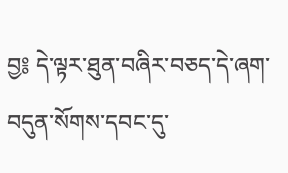བྱ༔ དེ་ལྟར་ཐུན་བཞིར་བཅད་དེ་ཞག་བདུན་སོགས་དབང་དུ་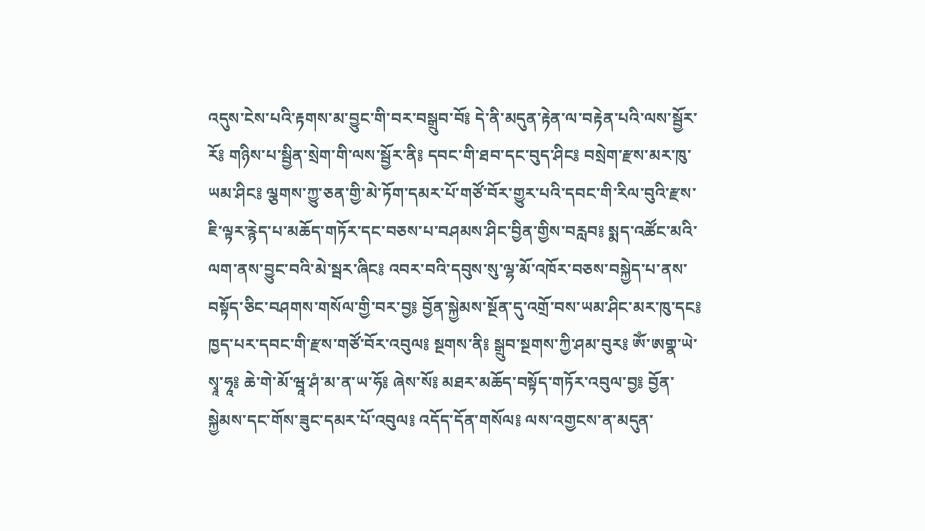འདུས་ངེས་པའི་རྟགས་མ་བྱུང་གི་བར་བསྒྲུབ་བོ༔ དེ་ནི་མདུན་རྟེན་ལ་བརྟེན་པའི་ལས་སྦྱོར་རོ༔ གཉིས་པ་སྦྱིན་སྲེག་གི་ལས་སྦྱོར་ནི༔ དབང་གི་ཐབ་དང་བུད་ཤིང༔ བསྲེག་རྫས་མར་ཁུ་ཡམ་ཤིང༔ ལྕགས་ཀྱུ་ཅན་གྱི་མེ་ཏོག་དམར་པོ་གཙོ་བོར་གྱུར་པའི་དབང་གི་རིལ་བུའི་རྫས་ཇི་ལྟར་རྙེད་པ་མཆོད་གཏོར་དང་བཅས་པ་བཤམས་ཤིང་བྱིན་གྱིས་བརླབ༔ སྨད་འཚོང་མའི་ལག་ནས་བྱུང་བའི་མེ་སྦར་ཞིང༔ འབར་བའི་དབུས་སུ་ལྷ་མོ་འཁོར་བཅས་བསྐྱེད་པ་ནས་བསྟོད་ཅིང་བཤགས་གསོལ་གྱི་བར་བྱ༔ བྱོན་སྐྱེམས་སྔོན་དུ་འགྲོ་བས་ཡམ་ཤིང་མར་ཁུ་དང༔ ཁྱད་པར་དབང་གི་རྫས་གཙོ་བོར་འབུལ༔ སྔགས་ནི༔ སྒྲུབ་སྔགས་ཀྱི་ཤམ་བུར༔ ཨོཾ་ཨགྣ་ཡེ་སྭཱ་ཧཱ༔ ཆེ་གེ་མོ་ཝཱ་ཤཾ་མ་ན་ཡ་ཧོ༔ ཞེས་སོ༔ མཐར་མཆོད་བསྟོད་གཏོར་འབུལ་བྱ༔ བྱོན་སྐྱེམས་དང་གོས་ཟུང་དམར་པོ་འབུལ༔ འདོད་དོན་གསོལ༔ ལས་འགྱངས་ན་མདུན་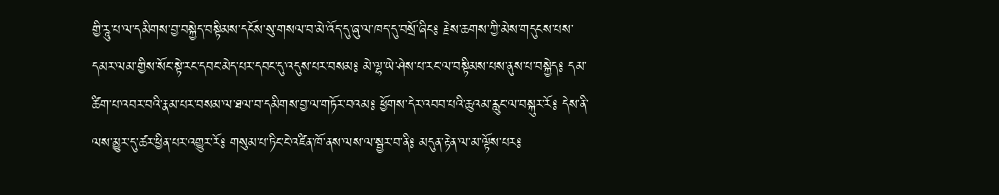གྱི་རཱུ་པ་ལ་དམིགས་བྱ་བསྐྱེད་བསྟིམས་དངོས་སུ་གསལ་བ་མེ་འོད་དུ་ཞུ་ལ་ཁད་དུ་བསྲོ་ཞིང༔ རྗེས་ཆགས་ཀྱི་མེས་གདུངས་པས་དམར་ལམ་གྱིས་སོང་སྟེ་རང་དབང་མེད་པར་དབང་དུ་འདུས་པར་བསམ༔ མེ་ལྷ་ཡེ་ཤེས་པ་རང་ལ་བསྟིམས་པས་ནུས་པ་བསྐྱེད༔ དམ་ཚིག་པ་འབར་བའི་རྣམ་པར་བསམ་ལ་ཐལ་བ་དམིགས་བྱ་ལ་གཏོར་བའམ༔ ཕྱོགས་དེར་འབབ་པའི་ཆུའམ་རླུང་ལ་བསྐུར་རོ༔ དེས་ནི་ལས་མྱུར་དུ་ཚར་ཕྱིན་པར་འགྱུར་རོ༔ གསུམ་པ་ཏིང་ངེ་འཛིན་ཁོ་ནས་ལས་ལ་སྦྱར་བ་ནི༔ མདུན་རྟེན་ལ་མ་ལྟོས་པར༔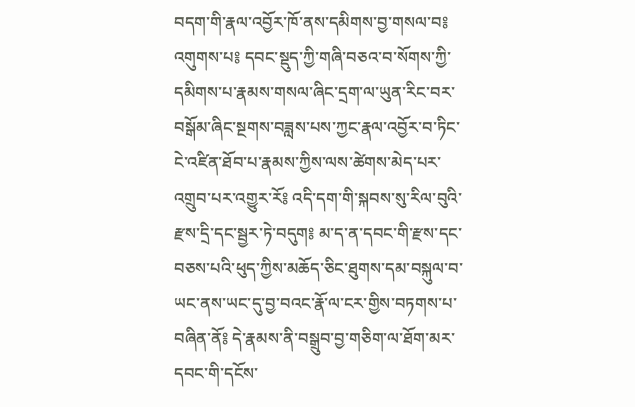བདག་གི་རྣལ་འབྱོར་ཁོ་ནས་དམིགས་བྱ་གསལ་བ༔ འགུགས་པ༔ དབང་སྡུད་ཀྱི་གཞི་བཅའ་བ་སོགས་ཀྱི་དམིགས་པ་རྣམས་གསལ་ཞིང་དྲག་ལ་ཡུན་རིང་བར་བསྒོམ་ཞིང་སྔགས་བཟླས་པས་ཀྱང་རྣལ་འབྱོར་བ་ཏིང་ངེ་འཛིན་ཐོབ་པ་རྣམས་ཀྱིས་ལས་ཚེགས་མེད་པར་འགྲུབ་པར་འགྱུར་རོ༔ འདི་དག་གི་སྐབས་སུ་རིལ་བུའི་རྫས་དྲི་དང་སྦྱར་ཏེ་བདུག༔ མ་ད་ན་དབང་གི་རྫས་དང་བཅས་པའི་ཕུད་ཀྱིས་མཆོད་ཅིང་ཐུགས་དམ་བསྐུལ་བ་ཡང་ནས་ཡང་དུ་བྱ་བའང་རྣོ་ལ་ངར་གྱིས་བཏགས་པ་བཞིན་ནོ༔ དེ་རྣམས་ནི་བསྒྲུབ་བྱ་གཅིག་ལ་ཐོག་མར་དབང་གི་དངོས་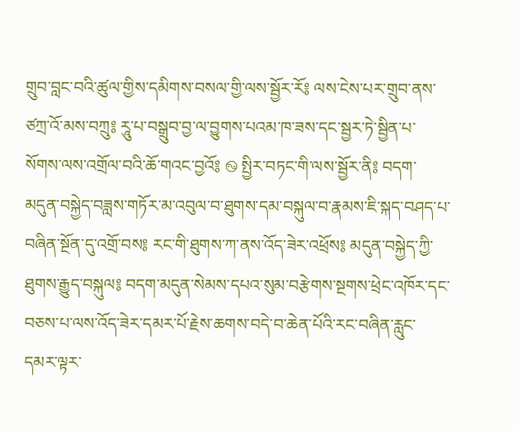གྲུབ་བླང་བའི་ཚུལ་གྱིས་དམིགས་བསལ་གྱི་ལས་སྦྱོར་རོ༔ ལས་ངེས་པར་གྲུབ་ནས་ཙཀྲ་འོ་མས་བཀྲུ༔ རཱུ་པ་བསྒྲུབ་བྱ་ལ་བྱུགས་པའམ་ཁ་ཟས་དང་སྦྱར་ཏེ་སྦྱིན་པ་སོགས་ལས་འགྲོལ་བའི་ཆོ་གའང་བྱའོ༔ ࿊ སྤྱིར་བཏང་གི་ལས་སྦྱོར་ནི༔ བདག་མདུན་བསྐྱེད་བཟླས་གཏོར་མ་འབུལ་བ་ཐུགས་དམ་བསྐུལ་བ་རྣམས་ཇི་སྐད་བཤད་པ་བཞིན་སྔོན་དུ་འགྲོ་བས༔ རང་གི་ཐུགས་ཀ་ནས་འོད་ཟེར་འཕྲོས༔ མདུན་བསྐྱེད་ཀྱི་ཐུགས་རྒྱུད་བསྐུལ༔ བདག་མདུན་སེམས་དཔའ་སུམ་བརྩེགས་སྔགས་ཕྲེང་འཁོར་དང་བཅས་པ་ལས་འོད་ཟེར་དམར་པོ་རྗེས་ཆགས་བདེ་བ་ཆེན་པོའི་རང་བཞིན་རླུང་དམར་ལྟར་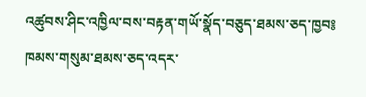འཚུབས་ཤིང་འཁྱིལ་བས་བརྟན་གཡོ་སྣོད་བཅུད་ཐམས་ཅད་ཁྱབ༔ ཁམས་གསུམ་ཐམས་ཅད་འདར་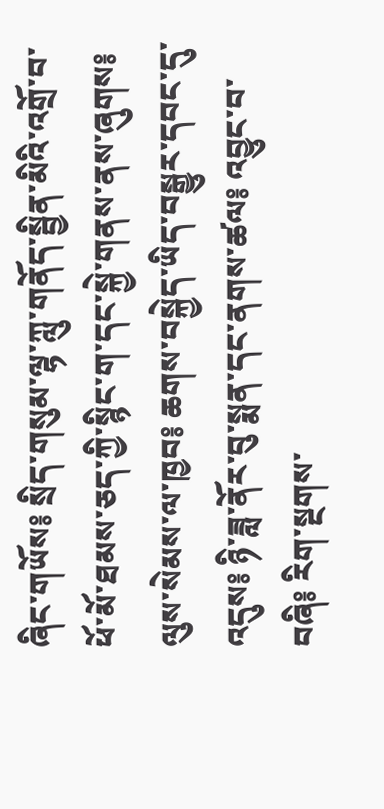ཞིང་གཡོས༔ སྲིད་གསུམ་ལྷ་ཀླུ་གནོད་སྦྱིན་མིའི་འགྲོ་བ་ཕོ་མོ་ཐམས་ཅད་ཀྱི་སྙིང་ག་དང་སྐྱེ་གནས་ནས་ཞུགས༔ ལུས་སེམས་ལ་ཁྱབ༔ ཆགས་བསྐྱེད་ཡིད་བསྒྱུར་དབང་དུ་འདུས༔ ཉི་ཟླ་ནོར་བུ་སྨན་དང་ནགས་ཚལ༔ འབྱུང་བ་བཞི༔ རིག་སྔགས་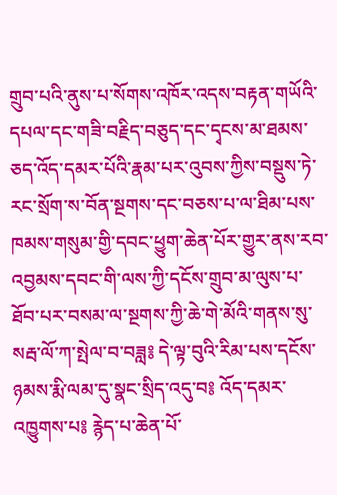གྲུབ་པའི་ནུས་པ་སོགས་འཁོར་འདས་བརྟན་གཡོའི་དཔལ་དང་གཟི་བརྗིད་བཅུད་དང་དྭངས་མ་ཐམས་ཅད་འོད་དམར་པོའི་རྣམ་པར་འུབས་ཀྱིས་བསྡུས་ཏེ་རང་སྲོག་ས་བོན་སྔགས་དང་བཅས་པ་ལ་ཐིམ་པས་ཁམས་གསུམ་གྱི་དབང་ཕྱུག་ཆེན་པོར་གྱུར་ནས་རབ་འབྱམས་དབང་གི་ལས་ཀྱི་དངོས་གྲུབ་མ་ལུས་པ་ཐོབ་པར་བསམ་ལ་སྔགས་ཀྱི་ཆེ་གེ་མོའི་གནས་སུ་སརྦ་ལོ་ཀ་སྤེལ་བ་བཟླ༔ དེ་ལྟ་བུའི་རིམ་པས་དངོས་ཉམས་རྨི་ལམ་དུ་སྣང་སྲིད་འདུ་བ༔ འོད་དམར་འཁྱུགས་པ༔ རྙེད་པ་ཆེན་པོ་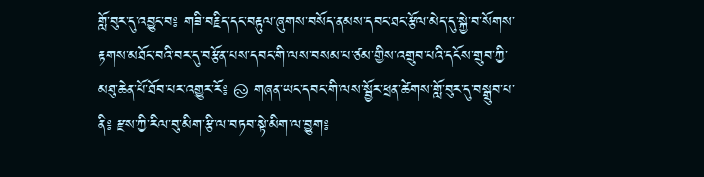གློ་བུར་དུ་འབྱུང་བ༔ གཟི་བརྗིད་དང་བརྟུལ་ཞུགས་བསོད་ནམས་དབང་ཐང་རྩོལ་མེད་དུ་སྐྱེ་བ་སོགས་རྟགས་མཐོང་བའི་བར་དུ་བརྩོན་པས་དབང་གི་ལས་བསམ་པ་ཙམ་གྱིས་འགྲུབ་པའི་དངོས་གྲུབ་ཀྱི་མཐུ་ཆེན་པོ་ཐོབ་པར་འགྱུར་རོ༔ ࿊ གཞན་ཡང་དབང་གི་ལས་སྦྱོར་ཕྲན་ཚེགས་གློ་བུར་དུ་བསྒྲུབ་པ་ནི༔ རྫས་ཀྱི་རིལ་བུ་མིག་རྩི་ལ་བཏབ་སྟེ་མིག་ལ་བྱུག༔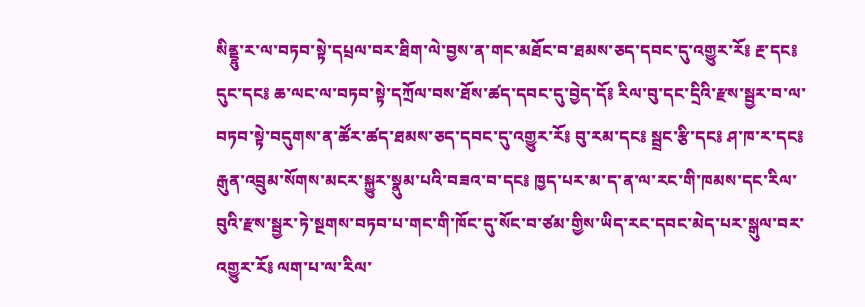སིནྡྷུ་ར་ལ་བཏབ་སྟེ་དཔྲལ་བར་ཐིག་ལེ་བྱས་ན་གང་མཐོང་བ་ཐམས་ཅད་དབང་དུ་འགྱུར་རོ༔ རྔ་དང༔ དུང་དང༔ ཆ་ལང་ལ་བཏབ་སྟེ་དཀྲོལ་བས་ཐོས་ཚད་དབང་དུ་བྱེད་དོ༔ རིལ་བུ་དང་དྲིའི་རྫས་སྦྱར་བ་ལ་བཏབ་སྟེ་བདུགས་ན་ཚོར་ཚད་ཐམས་ཅད་དབང་དུ་འགྱུར་རོ༔ བུ་རམ་དང༔ སྦྲང་རྩི་དང༔ ཤ་ཁ་ར་དང༔ རྒུན་འབྲུམ་སོགས་མངར་སྐྱུར་སྣུམ་པའི་བཟའ་བ་དང༔ ཁྱད་པར་མ་ད་ན་ལ་རང་གི་ཁམས་དང་རིལ་བུའི་རྫས་སྦྱར་ཏེ་སྔགས་བཏབ་པ་གང་གི་ཁོང་དུ་སོང་བ་ཙམ་གྱིས་ཡིད་རང་དབང་མེད་པར་སྒུལ་བར་འགྱུར་རོ༔ ལག་པ་ལ་རིལ་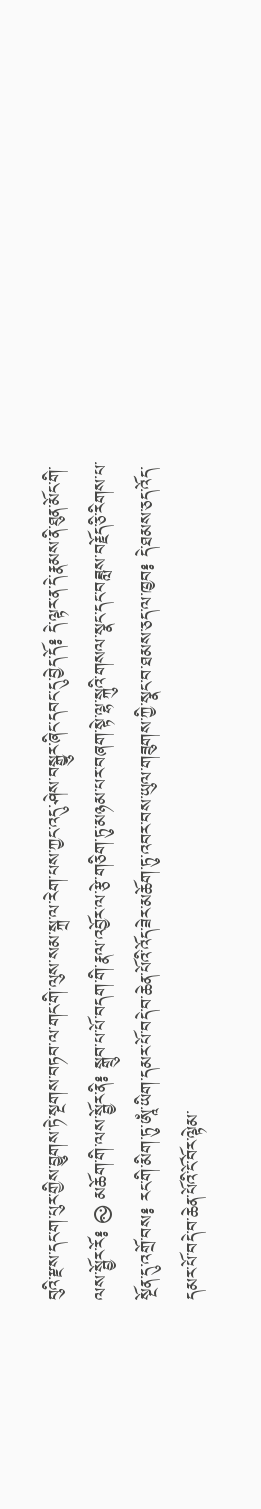བུའི་རྫས་དང་ག་པུར་གྱིས་བྱུགས་ཏེ་སྔགས་བཏབ་ལ་གང་གི་ལུས་སམ་སྐྲ་ལ་རེག་པས་ཀྱང་འདུ་ཤེས་བསྒྱུར་ཞིང་དབང་དུ་བྱེད་དོ༔ དེ་ལྟར་ན་དེ་རྣམས་ནི་ཐུན་མོང་གི་ལས་སྦྱོར་རོ༔ ࿊ མཆོག་གི་ལས་སྦྱོར་ནི༔ སྒྲུབ་པ་པོ་བདག་གི་རྣལ་འབྱོར་ལ་རྩེ་གཅིག་ཏུ་མཉམ་པར་བཞག་སྟེ་ལྷ་སྐུའི་གསལ་སྣང་དང་བཟླས་བརྗོད་ཅི་རིགས་པ་སྔོན་དུ་འགྲོ་བས༔ རང་གི་མིག་ཏུ་ཨཱཾ་ཡིག་དམར་པོ་བདེ་བ་ཆེན་པོའི་འོད་ཟེར་མཆོག་ཏུ་འབར་བས་ཡུལ་གཟུགས་ཀྱི་སྣང་བ་ཐམས་ཅད་ལ་ཁྱབ༔ དེ་ཐམས་ཅད་འོད་དམར་པོ་བདེ་བ་ཆེན་པོའི་ངོ་བོར་ལྟེམ་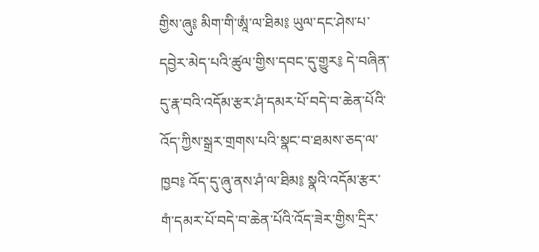གྱིས་ཞུ༔ མིག་གི་ཨཱཾ་ལ་ཐིམ༔ ཡུལ་དང་ཤེས་པ་དབྱེར་མེད་པའི་ཚུལ་གྱིས་དབང་དུ་གྱུར༔ དེ་བཞིན་དུ་རྣ་བའི་འདོམ་རྩར་ཤཾ་དམར་པོ་བདེ་བ་ཆེན་པོའི་འོད་ཀྱིས་སྒྲར་གྲགས་པའི་སྣང་བ་ཐམས་ཅད་ལ་ཁྱབ༔ འོད་དུ་ཞུ་ནས་ཤཾ་ལ་ཐིམ༔ སྣའི་འདོམ་རྩར་གཾ་དམར་པོ་བདེ་བ་ཆེན་པོའི་འོད་ཟེར་གྱིས་དྲིར་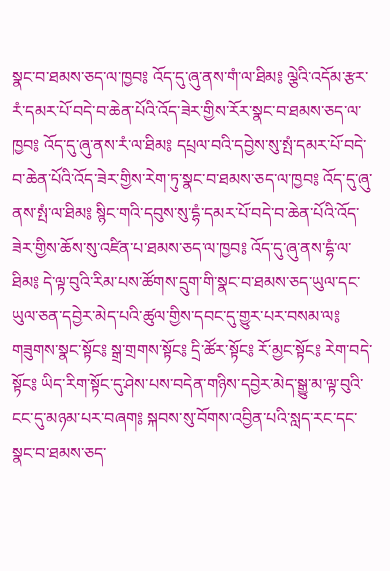སྣང་བ་ཐམས་ཅད་ལ་ཁྱབ༔ འོད་དུ་ཞུ་ནས་གཾ་ལ་ཐིམ༔ ལྕེའི་འདོམ་རྩར་རཾ་དམར་པོ་བདེ་བ་ཆེན་པོའི་འོད་ཟེར་གྱིས་རོར་སྣང་བ་ཐམས་ཅད་ལ་ཁྱབ༔ འོད་དུ་ཞུ་ནས་རཾ་ལ་ཐིམ༔ དཔྲལ་བའི་དབྱེས་སུ་སྤཾ་དམར་པོ་བདེ་བ་ཆེན་པོའི་འོད་ཟེར་གྱིས་རེག་ཏུ་སྣང་བ་ཐམས་ཅད་ལ་ཁྱབ༔ འོད་དུ་ཞུ་ནས་སྤཾ་ལ་ཐིམ༔ སྙིང་གའི་དབུས་སུ་དྷཾ་དམར་པོ་བདེ་བ་ཆེན་པོའི་འོད་ཟེར་གྱིས་ཆོས་སུ་འཛིན་པ་ཐམས་ཅད་ལ་ཁྱབ༔ འོད་དུ་ཞུ་ནས་དྷཾ་ལ་ཐིམ༔ དེ་ལྟ་བུའི་རིམ་པས་ཚོགས་དྲུག་གི་སྣང་བ་ཐམས་ཅད་ཡུལ་དང་ཡུལ་ཅན་དབྱེར་མེད་པའི་ཚུལ་གྱིས་དབང་དུ་གྱུར་པར་བསམ་ལ༔ གཟུགས་སྣང་སྟོང༔ སྒྲ་གྲགས་སྟོང༔ དྲི་ཚོར་སྟོང༔ རོ་མྱང་སྟོང༔ རེག་བདེ་སྟོང༔ ཡིད་རིག་སྟོང་དུ་ཤེས་པས་བདེན་གཉིས་དབྱེར་མེད་སྒྱུ་མ་ལྟ་བུའི་ངང་དུ་མཉམ་པར་བཞག༔ སྐབས་སུ་བོགས་འབྱིན་པའི་སླད་རང་དང་སྣང་བ་ཐམས་ཅད་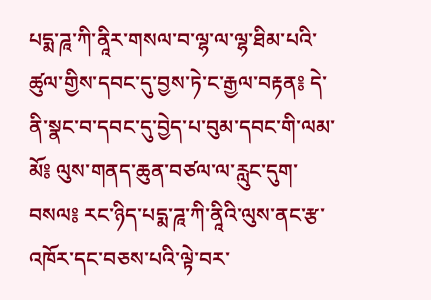པདྨ་ཌཱ་ཀི་ནཱིར་གསལ་བ་ལྷ་ལ་ལྷ་ཐིམ་པའི་ཚུལ་གྱིས་དབང་དུ་བྱས་ཏེ་ང་རྒྱལ་བརྟན༔ དེ་ནི་སྣང་བ་དབང་དུ་བྱེད་པ་བུམ་དབང་གི་ལམ་མོ༔ ལུས་གནད་ཆུན་བཙལ་ལ་རླུང་དུག་བསལ༔ རང་ཉིད་པདྨ་ཌཱ་ཀི་ནཱིའི་ལུས་ནང་རྩ་འཁོར་དང་བཅས་པའི་ལྟེ་བར་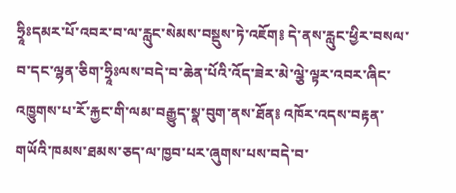ཧྲཱིཿདམར་པོ་འབར་བ་ལ་རླུང་སེམས་བསྡུས་ཏེ་འཇོག༔ དེ་ནས་རླུང་ཕྱིར་བསལ་བ་དང་ལྷན་ཅིག་ཧྲཱིཿལས་བདེ་བ་ཆེན་པོའི་འོད་ཟེར་མེ་ལྕེ་ལྟར་འབར་ཞིང་འཁྱུགས་པ་རོ་རྐྱང་གི་ལམ་བརྒྱུད་སྣ་བུག་ནས་ཐོན༔ འཁོར་འདས་བརྟན་གཡོའི་ཁམས་ཐམས་ཅད་ལ་ཁྱབ་པར་ཞུགས་པས་བདེ་བ་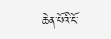ཆེན་པོའི་ངོ་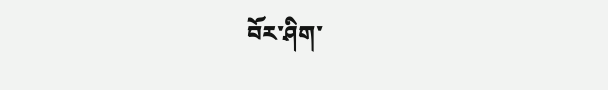བོར་ཤིག་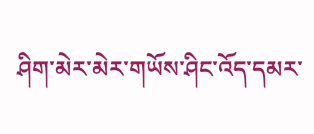ཤིག་མེར་མེར་གཡོས་ཤིང་འོད་དམར་